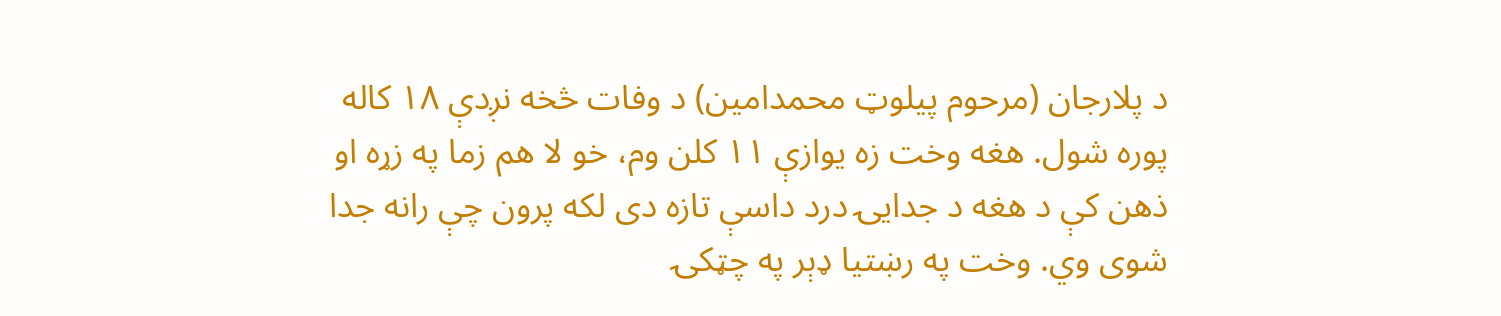د پلارجان (مرحوم پیلوټ محمدامین) د وفات څخه نږدې ۱۸ کاله پوره شول. هغه وخت زه یوازې ۱۱ کلن وم، خو لا هم زما په زړه او ذهن کې د هغه د جدایۍ درد داسې تازه دی لکه پرون چې رانه جدا شوی وي. وخت په رښتیا ډېر په چټکۍ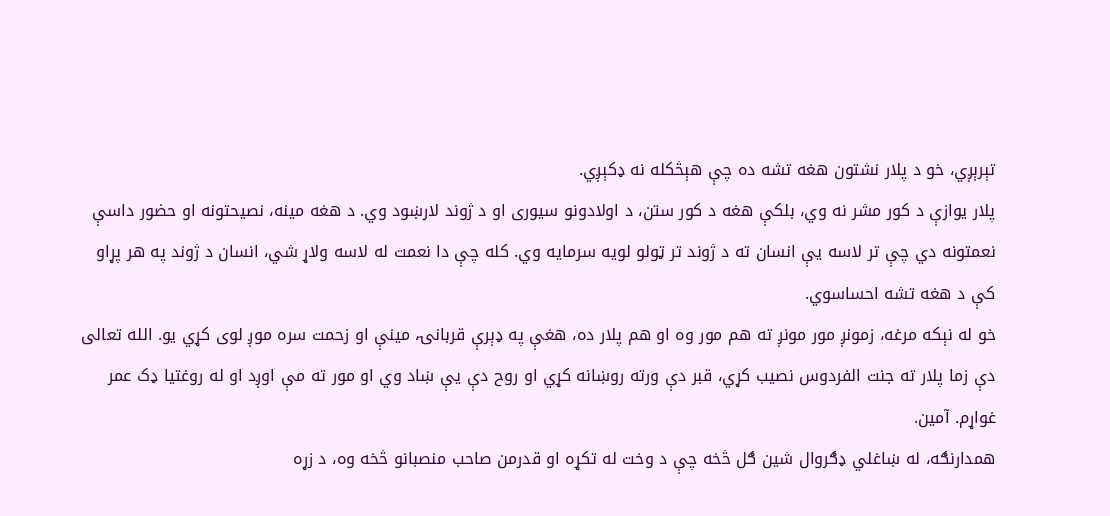تېرېږي، خو د پلار نشتون هغه تشه ده چې هېڅکله نه ډکېږي.
پلار یوازې د کور مشر نه وي، بلکې هغه د کور ستن، د اولادونو سیوری او د ژوند لارښود وي. د هغه مینه، نصیحتونه او حضور داسې نعمتونه دي چې تر لاسه یې انسان ته د ژوند تر ټولو لویه سرمایه وي. کله چې دا نعمت له لاسه ولاړ شي، انسان د ژوند په هر پړاو کې د هغه تشه احساسوي.
خو له نېکه مرغه، زمونږ مور مونږ ته هم مور وه او هم پلار ده، هغې په ډېرې قربانۍ، مینې او زحمت سره موږ لوی کړي یو. الله تعالی دې زما پلار ته جنت الفردوس نصیب کړي، قبر دې ورته روښانه کړي او روح دې یې ښاد وي او مور ته مې اوږد او له روغتیا ډک عمر غواړم. آمین.
همدارنګه، له ښاغلي ډګروال شین ګل څخه چې د وخت له تکړه او قدرمن صاحب منصبانو څخه وه، د زړه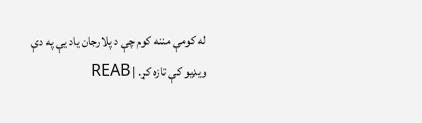له کومې مننه کوم چې د پلارجان یاد یې په دې ویډیو کې تازه کړ. | REAB